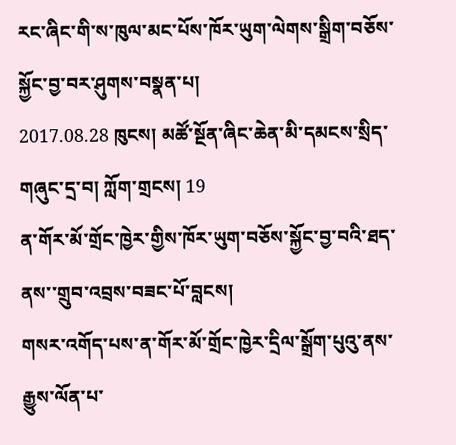རང་ཞིང་གི་ས་ཁུལ་མང་པོས་ཁོར་ཡུག་ལེགས་སྒྲིག་བཅོས་སྐྱོང་བྱ་བར་ཤུགས་བསྣན་པ།
2017.08.28 ཁུངས། མཚོ་སྔོན་ཞིང་ཆེན་མི་དམངས་སྲིད་གཞུང་དྲ་བ། ཀློག་གྲངས། 19
ན་གོར་མོ་གྲོང་ཁྱེར་གྱིས་ཁོར་ཡུག་བཅོས་སྐྱོང་བྱ་བའི་ཐད་ནས་་གྲུབ་འབྲས་བཟང་པོ་བླངས།
གསར་འགོད་པས་ན་གོར་མོ་གྲོང་ཁྱེར་དྲིལ་སྒྲོག་པུའུ་ནས་རྒྱུས་ལོན་པ་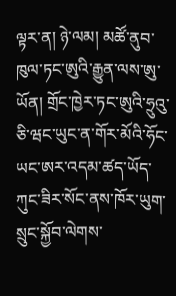ལྟར་ན། ཉེ་ལམ། མཚོ་ནུབ་ཁུལ་ཏང་ཨུའི་རྒྱུན་ལས་ཨུ་ཡོན། གྲོང་ཁྱེར་ཏང་ཨུའི་ཧྲུའུ་ཅི་ཝང་ཡུང་ན་གོར་མོའི་ཧོང་ཡང་ཨར་འདམ་ཚད་ཡོད་ཀུང་ཟིར་སོང་ནས་ཁོར་ཡུག་སྲུང་སྐྱོབ་ལེགས་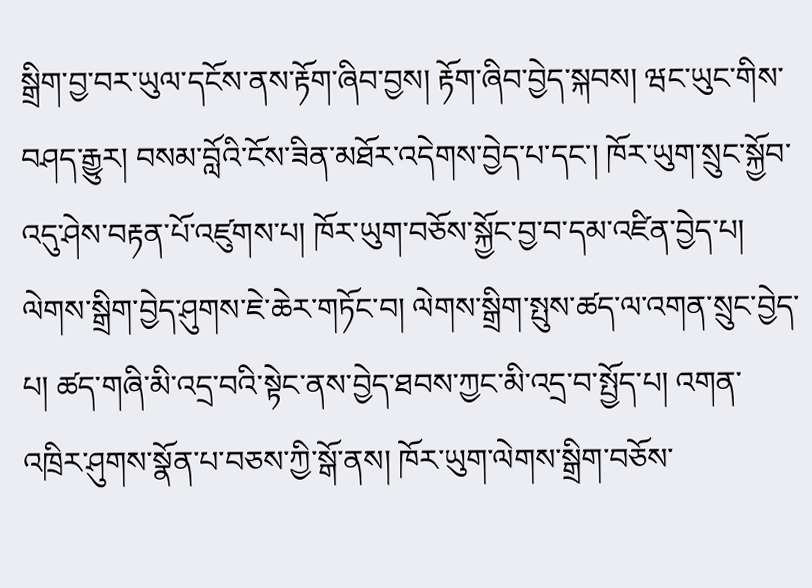སྒྲིག་བྱ་བར་ཡུལ་དངོས་ནས་རྟོག་ཞིབ་བྱས། རྟོག་ཞིབ་བྱེད་སྐབས། ཝང་ཡུང་གིས་བཤད་རྒྱུར། བསམ་བློའི་ངོས་ཟིན་མཐོར་འདེགས་བྱེད་པ་དང་། ཁོར་ཡུག་སྲུང་སྐྱོབ་འདུ་ཤེས་བརྟན་པོ་འཛུགས་པ། ཁོར་ཡུག་བཅོས་སྐྱོང་བྱ་བ་དམ་འཛིན་བྱེད་པ། ལེགས་སྒྲིག་བྱེད་ཤུགས་ཇེ་ཆེར་གཏོང་བ། ལེགས་སྒྲིག་སྤུས་ཚད་ལ་འགན་སྲུང་བྱེད་པ། ཚད་གཞི་མི་འདྲ་བའི་སྟེང་ནས་བྱེད་ཐབས་ཀྱང་མི་འདྲ་བ་སྤྱོད་པ། འགན་འཁྲིར་ཤུགས་སྣོན་པ་བཅས་ཀྱི་སྒོ་ནས། ཁོར་ཡུག་ལེགས་སྒྲིག་བཅོས་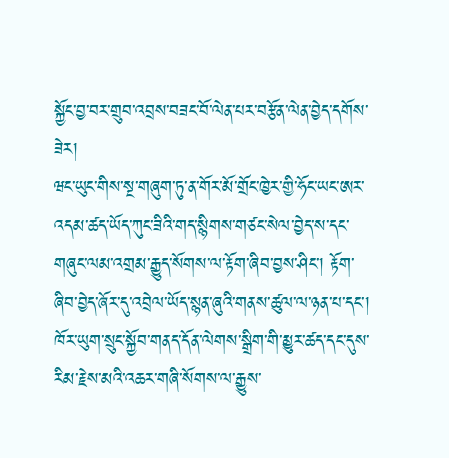སྐྱོང་བྱ་བར་གྲུབ་འབྲས་བཟང་བོ་ལེན་པར་བརྩོན་ལེན་བྱེད་དགོས་ ཟེར།
ཝང་ཡུང་གིས་སྔ་གཞུག་ཏུ་ན་གོར་མོ་གྲོང་ཁྱེར་གྱི་ཧོང་ཡང་ཨར་འདམ་ཚད་ཡོད་ཀུང་ཟིའི་གད་སྙིགས་གཙང་སེལ་བྱེད་ས་དང་གཞུང་ལམ་འགྲམ་རྒྱུད་སོགས་ལ་རྟོག་ཞིབ་བྱས་ཤིང་། རྟོག་ཞིབ་བྱེད་ཞོར་དུ་འབྲེལ་ཡོད་སྙན་ཞུའི་གནས་ཚུལ་ལ་ཉན་པ་དང་། ཁོར་ཡུག་སྲུང་སྐྱོབ་གནད་དོན་ལེགས་སྒྲིག་གི་མྱུར་ཚད་དང་དུས་རིམ་རྗེས་མའི་འཆར་གཞི་སོགས་ལ་རྒྱུས་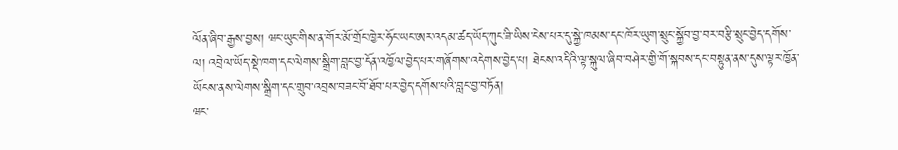ལོན་ཞིབ་རྒྱས་བྱས། ཝང་ཡུང་གིས་ན་གོར་མོ་གྲོང་ཁྱེར་ཧོང་ཡང་ཨར་འདམ་ཚད་ཡོད་ཀུང་ཟི་ཡིས་ངེས་པར་དུ་སྐྱེ་ཁམས་དང་ཁོར་ཡུག་སྲུང་སྐྱོབ་བྱ་བར་བརྩི་སྲུང་བྱེད་དགོས་ལ། འབྲེལ་ཡོད་སྡེ་ཁག་དང་ལེགས་སྒྲིག་བླང་བྱ་དོན་འཁྱོལ་བྱེད་པར་གཞོགས་འདེགས་བྱེད་པ། ཐེངས་འདིའི་ལྟ་སྐུལ་ཞིབ་བཤེར་གྱི་གོ་སྐབས་དང་བསྟུན་ནས་དུས་ལྟར་ཁྱོན་ཡོངས་ནས་ལེགས་སྒྲིག་དང་གྲུབ་འབྲས་བཟང་བོ་ཐོབ་པར་བྱེད་དགོས་པའི་བླང་བྱ་བཏོན།
ཝང་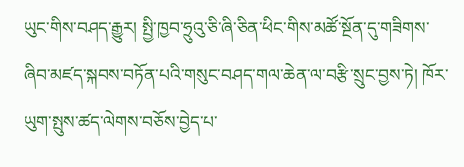ཡུང་གིས་བཤད་རྒྱུར། སྤྱི་ཁྱབ་ཧྲུའུ་ཅི་ཞི་ཅིན་ཕིང་གིས་མཚོ་སྔོན་དུ་གཟིགས་ཞིབ་མཛད་སྐབས་བཏོན་པའི་གསུང་བཤད་གལ་ཆེན་ལ་བརྩི་སྲུང་བྱས་ཏེ། ཁོར་ཡུག་སྤུས་ཚད་ལེགས་བཅོས་བྱེད་པ་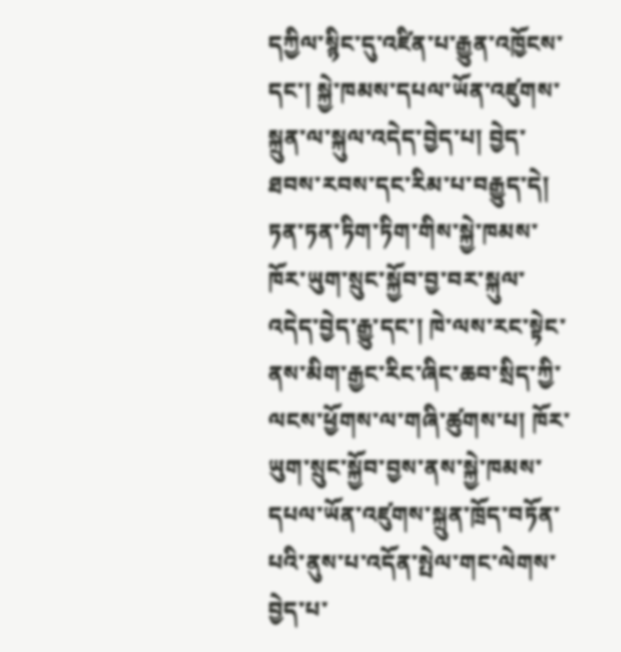དཀྱིལ་སྙིང་དུ་འཛིན་པ་རྒྱུན་འཁྱོངས་དང་། སྐྱེ་ཁམས་དཔལ་ཡོན་འཛུགས་སྐྲུན་ལ་སྐུལ་འདེད་བྱེད་པ། བྱེད་ཐབས་རབས་དང་རིམ་པ་བརྒྱུད་དེ། ཏན་ཏན་ཏིག་ཏིག་གིས་སྐྱེ་ཁམས་ཁོར་ཡུག་སྲུང་སྐྱོབ་བྱ་བར་སྐུལ་འདེད་བྱེད་རྒྱུ་དང་། ཁེ་ལས་རང་སྟེང་ནས་མིག་རྒྱང་རིང་ཞིང་ཆབ་སྲིད་ཀྱི་ལངས་ཕྱོགས་ལ་གཞི་ཚུགས་པ། ཁོར་ཡུག་སྲུང་སྐྱོབ་བྱས་ནས་སྐྱེ་ཁམས་དཔལ་ཡོན་འཛུགས་སྐྲུན་ཁྲོད་བཏོན་པའི་ནུས་པ་འདོན་སྤེལ་གང་ལེགས་བྱེད་པ་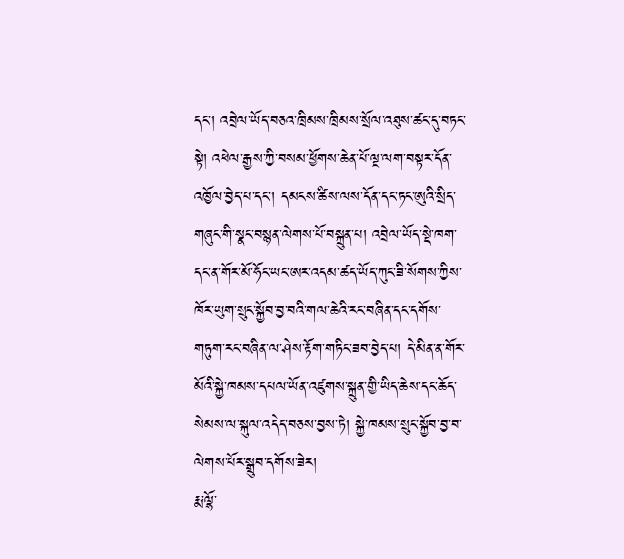དང་། འབྲེལ་ཡོད་བཅའ་ཁྲིམས་ཁྲིམས་སྲོལ་འཐུས་ཚང་དུ་བཏང་སྟེ། འཕེལ་རྒྱས་ཀྱི་བསམ་ཕྱོགས་ཆེན་པོ་ལྔ་ལག་བསྟར་དོན་འཁྱོལ་བྱེད་པ་དང་། དམངས་ཚིས་ལས་དོན་དང་ཏང་ཨུའི་སྲིད་གཞུང་གི་སྣང་བསྙན་ལེགས་པོ་བསྐྲུན་པ། འབྲེལ་ཡོད་སྡེ་ཁག་དང་ན་གོར་མོ་ཧོང་ཡང་ཨར་འདམ་ཚད་ཡོད་ཀུང་ཟི་སོགས་ཀྱིས་ཁོར་ཡུག་སྲུང་སྐྱོབ་བྱ་བའི་གལ་ཆེའི་རང་བཞིན་དང་དགོས་གཏུག་རང་བཞིན་ལ་ཤེས་རྟོག་གཏིང་ཟབ་བྱེད་པ། དེ་མིན་ན་གོར་མོའི་སྐྱེ་ཁམས་དཔལ་ཡོན་འཛུགས་སྐྲུན་གྱི་ཡིད་ཆེས་དང་ཆོད་སེམས་ལ་སྐུལ་འདེད་བཅས་བྱས་ཏེ། སྐྱེ་ཁམས་སྲུང་སྐྱོབ་བྱ་བ་ལེགས་པོར་སྒྲུབ་དགོས་ཟེར།
རྨ་ལྷོ་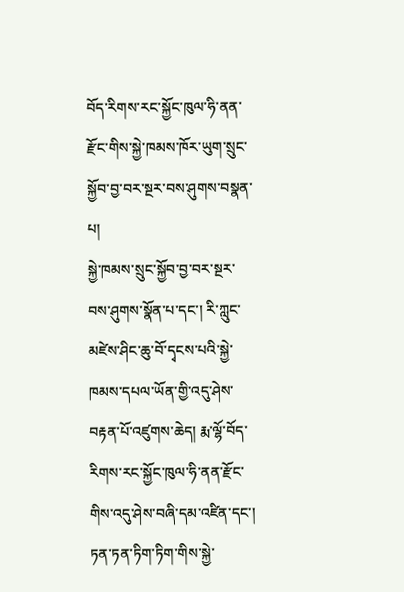བོད་རིགས་རང་སྐྱོང་ཁུལ་ཧི་ནན་རྫོང་གིས་སྐྱེ་ཁམས་ཁོར་ཡུག་སྲུང་སྐྱོབ་བྱ་བར་སྔར་བས་ཤུགས་བསྣན་པ།
སྐྱེ་ཁམས་སྲུང་སྐྱོབ་བྱ་བར་སྔར་བས་ཤུགས་སྣོན་པ་དང་། རི་ཀླུང་མཛེས་ཤིང་ཆུ་བོ་དྭངས་པའི་སྐྱེ་ཁམས་དཔལ་ཡོན་གྱི་འདུ་ཤེས་བརྟན་པོ་འཛུགས་ཆེད། རྨ་ལྷོ་བོད་རིགས་རང་སྐྱོང་ཁུལ་ཧི་ནན་རྫོང་གིས་འདུ་ཤེས་བཞི་དམ་འཛིན་དང་། ཏན་ཏན་ཏིག་ཏིག་གིས་སྐྱེ་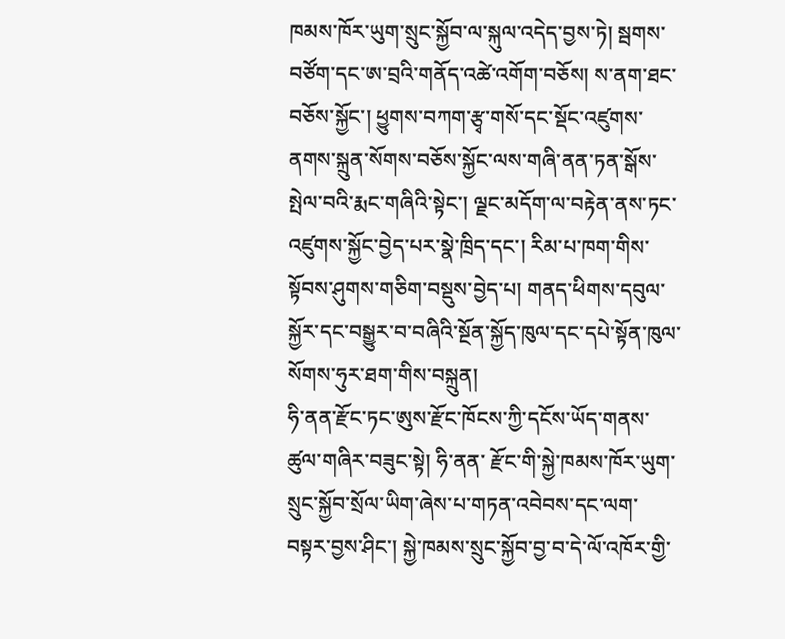ཁམས་ཁོར་ཡུག་སྲུང་སྐྱོབ་ལ་སྐུལ་འདེད་བྱས་ཏེ། སྦགས་བཙོག་དང་ཨ་བྲའི་གནོད་འཚེ་འགོག་བཅོས། ས་ནག་ཐང་བཅོས་སྐྱོང་། ཕྱུགས་བཀག་རྩྭ་གསོ་དང་སྡོང་འཛུགས་ནགས་སྐྲུན་སོགས་བཅོས་སྐྱོང་ལས་གཞི་ནན་ཏན་སྒོས་སྤེལ་བའི་རྨང་གཞིའི་སྟེང་། ལྗང་མདོག་ལ་བརྟེན་ནས་ཏང་འཛུགས་སྐྱོང་བྱེད་པར་སྣེ་ཁྲིད་དང་། རིམ་པ་ཁག་གིས་སྟོབས་ཤུགས་གཅིག་བསྡུས་བྱེད་པ། གནད་ཕིགས་དབུལ་སྐྱོར་དང་བསྒྱུར་བ་བཞིའི་སྔོན་སྐྱོད་ཁུལ་དང་དཔེ་སྟོན་ཁུལ་སོགས་ཧུར་ཐག་གིས་བསྐྲུན།
ཧི་ནན་རྫོང་ཏང་ཨུས་རྫོང་ཁོངས་ཀྱི་དངོས་ཡོད་གནས་ཚུལ་གཞིར་བཟུང་སྟེ། ཧི་ནན་ རྫོང་གི་སྐྱེ་ཁམས་ཁོར་ཡུག་སྲུང་སྐྱོབ་སྲོལ་ཡིག་ཞེས་པ་གཏན་འབེབས་དང་ལག་བསྟར་བྱས་ཤིང་། སྐྱེ་ཁམས་སྲུང་སྐྱོབ་བྱ་བ་དེ་ལོ་འཁོར་གྱི་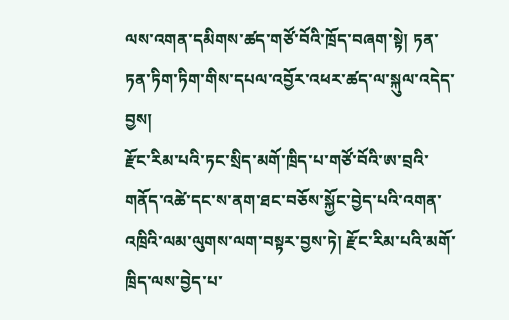ལས་འགན་དམིགས་ཚད་གཙོ་བོའི་ཁྲོད་བཞག་སྟེ། ཏན་ཏན་ཏིག་ཏིག་གིས་དཔལ་འབྱོར་འཕར་ཚད་ལ་སྐུལ་འདེད་བྱས།
རྫོང་རིམ་པའི་ཏང་སྲིད་མགོ་ཁྲིད་པ་གཙོ་བོའི་ཨ་བྲའི་གནོད་འཚེ་དང་ས་ནག་ཐང་བཅོས་སྐྱོང་བྱེད་པའི་འགན་འཁྲིའི་ལམ་ལུགས་ལག་བསྟར་བྱས་ཏེ། རྫོང་རིམ་པའི་མགོ་ཁྲིད་ལས་བྱེད་པ་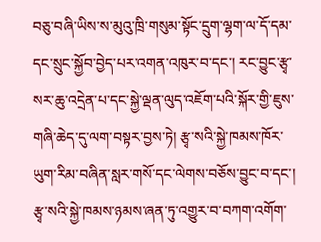བཅུ་བཞི་ཡིས་ས་མུའུ་ཁྲི་གསུམ་སྟོང་དྲུག་ལྷག་ལ་དོ་དམ་དང་སྲུང་སྐྱོབ་བྱེད་པར་འགན་འཁུར་བ་དང་། རང་བྱུང་རྩྭ་སར་ཆུ་འདྲེན་པ་དང་སྐྱེ་ལྡན་ལུད་འཇོག་པའི་སྐོར་གྱི་ཇུས་གཞི་ཆེད་དུ་ལག་བསྟར་བྱས་ཏེ། རྩྭ་སའི་སྐྱེ་ཁམས་ཁོར་ཡུག་རིམ་བཞིན་སླར་གསོ་དང་ལེགས་བཅོས་བྱུང་བ་དང་། རྩྭ་སའི་སྐྱེ་ཁམས་ཉམས་ཞན་ཏུ་འགྱུར་བ་བཀག་འགོག་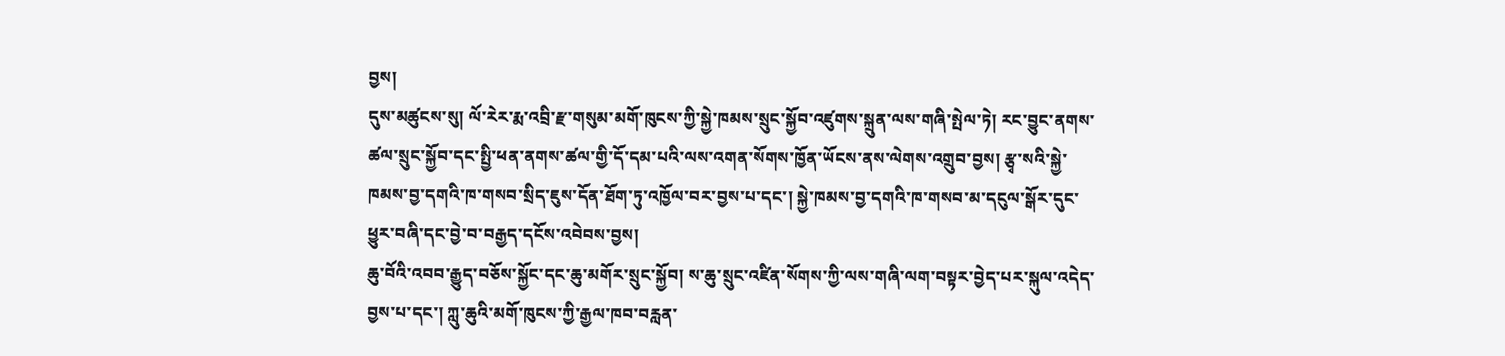བྱས།
དུས་མཚུངས་སུ། ལོ་རེར་རྨ་འབྲི་རྫ་གསུམ་མགོ་ཁུངས་ཀྱི་སྐྱེ་ཁམས་སྲུང་སྐྱོབ་འཛུགས་སྐྲུན་ལས་གཞི་སྤེལ་ཏེ། རང་བྱུང་ནགས་ཚལ་སྲུང་སྐྱོབ་དང་སྤྱི་ཕན་ནགས་ཚལ་གྱི་དོ་དམ་པའི་ལས་འགན་སོགས་ཁྱོན་ཡོངས་ནས་ལེགས་འགྲུབ་བྱས། རྩྭ་སའི་སྐྱེ་ཁམས་བྱ་དགའི་ཁ་གསབ་སྲིད་ཇུས་དོན་ཐོག་ཏུ་འཁྱོལ་བར་བྱས་པ་དང་། སྐྱེ་ཁམས་བྱ་དགའི་ཁ་གསབ་མ་དངུལ་སྒོར་དུང་ཕྱུར་བཞི་དང་བྱེ་བ་བརྒྱད་དངོས་འབེབས་བྱས།
ཆུ་བོའི་འབབ་རྒྱུད་བཅོས་སྐྱོང་དང་ཆུ་མགོར་སྲུང་སྐྱོབ། ས་ཆུ་སྲུང་འཛིན་སོགས་ཀྱི་ལས་གཞི་ལག་བསྟར་བྱེད་པར་སྐུལ་འདེད་བྱས་པ་དང་། ཀླུ་ཆུའི་མགོ་ཁུངས་ཀྱི་རྒྱལ་ཁབ་བརླན་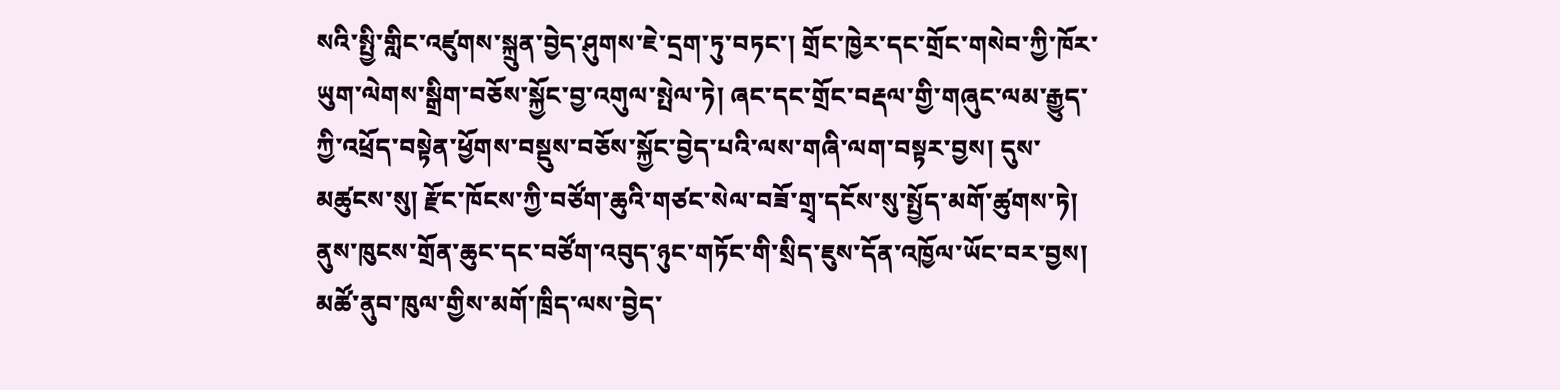སའི་སྤྱི་གླིང་འཛུགས་སྐྲུན་བྱེད་ཤུགས་ཇེ་དྲག་ཏུ་བཏང་། གྲོང་ཁྱེར་དང་གྲོང་གསེབ་ཀྱི་ཁོར་ཡུག་ལེགས་སྒྲིག་བཅོས་སྐྱོང་བྱ་འགུལ་སྤེལ་ཏེ། ཞང་དང་གྲོང་བརྡལ་གྱི་གཞུང་ལམ་རྒྱུད་ཀྱི་འཕྲོད་བསྟེན་ཕྱོགས་བསྡུས་བཅོས་སྐྱོང་བྱེད་པའི་ལས་གཞི་ལག་བསྟར་བྱས། དུས་མཚུངས་སུ། རྫོང་ཁོངས་ཀྱི་བཙོག་ཆུའི་གཙང་སེལ་བཟོ་གྲྭ་དངོས་སུ་སྤྱོད་མགོ་ཚུགས་ཏེ། ནུས་ཁུངས་གྲོན་ཆུང་དང་བཙོག་འབུད་ཉུང་གཏོང་གི་སྲིད་ཇུས་དོན་འཁྱོལ་ཡོང་བར་བྱས།
མཚོ་ནུབ་ཁུལ་གྱིས་མགོ་ཁྲིད་ལས་བྱེད་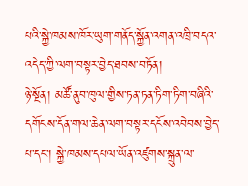པའི་སྐྱེ་ཁམས་ཁོར་ཡུག་གནོད་སྐྱོན་འགན་འཁྲི་བདའ་འདེད་ཀྱི་ལག་བསྟར་བྱེད་ཐབས་བཏོན།
ཉེ་སྔོན། མཚོ་ནུབ་ཁུལ་གྱིས་ཏན་ཏན་ཏིག་ཏིག་བཞིའི་དགོངས་དོན་གལ་ཆེན་ལག་བསྟར་དངོས་འབེབས་བྱེད་པ་དང་། སྐྱེ་ཁམས་དཔལ་ཡོན་འཛུགས་སྐྲུན་ལ་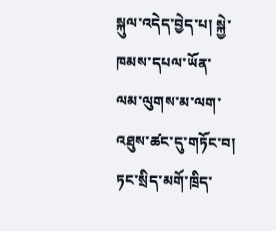སྐུལ་འདེད་བྱེད་པ། སྐྱེ་ཁམས་དཔལ་ཡོན་ལམ་ལུགས་མ་ལག་འཐུས་ཚང་དུ་གཏོང་བ། ཏང་སྲིད་མགོ་ཁྲིད་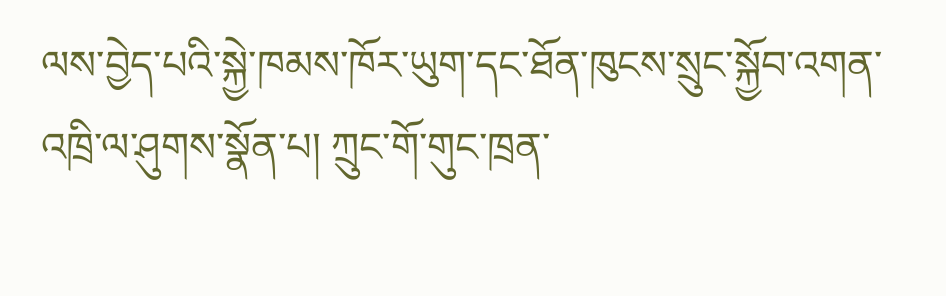ལས་བྱེད་པའི་སྐྱེ་ཁམས་ཁོར་ཡུག་དང་ཐོན་ཁུངས་སྲུང་སྐྱོབ་འགན་འཁྲི་ལ་ཤུགས་སྣོན་པ། ཀྲུང་གོ་གུང་ཁྲན་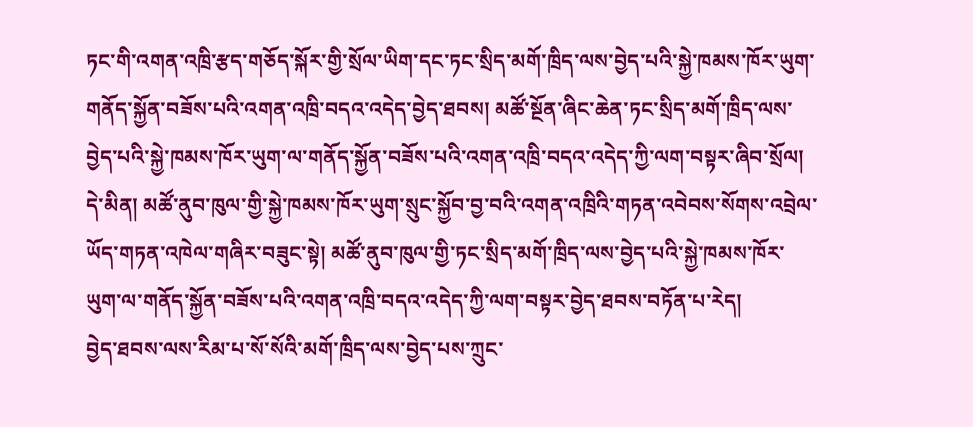ཏང་གི་འགན་འཁྲི་རྩད་གཅོད་སྐོར་གྱི་སྲོལ་ཡིག་དང་ཏང་སྲིད་མགོ་ཁྲིད་ལས་བྱེད་པའི་སྐྱེ་ཁམས་ཁོར་ཡུག་གནོད་སྐྱོན་བཟོས་པའི་འགན་འཁྲི་བདའ་འདེད་བྱེད་ཐབས། མཚོ་སྔོན་ཞིང་ཆེན་ཏང་སྲིད་མགོ་ཁྲིད་ལས་བྱེད་པའི་སྐྱེ་ཁམས་ཁོར་ཡུག་ལ་གནོད་སྐྱོན་བཟོས་པའི་འགན་འཁྲི་བདའ་འདེད་ཀྱི་ལག་བསྟར་ཞིབ་སྲོལ། དེ་མིན། མཚོ་ནུབ་ཁུལ་གྱི་སྐྱེ་ཁམས་ཁོར་ཡུག་སྲུང་སྐྱོབ་བྱ་བའི་འགན་འཁྲིའི་གཏན་འབེབས་སོགས་འབྲེལ་ཡོད་གཏན་འཁེལ་གཞིར་བཟུང་སྟེ། མཚོ་ནུབ་ཁུལ་གྱི་ཏང་སྲིད་མགོ་ཁྲིད་ལས་བྱེད་པའི་སྐྱེ་ཁམས་ཁོར་ཡུག་ལ་གནོད་སྐྱོན་བཟོས་པའི་འགན་འཁྲི་བདའ་འདེད་ཀྱི་ལག་བསྟར་བྱེད་ཐབས་བཏོན་པ་རེད།
བྱེད་ཐབས་ལས་རིམ་པ་སོ་སོའི་མགོ་ཁྲིད་ལས་བྱེད་པས་ཀྲུང་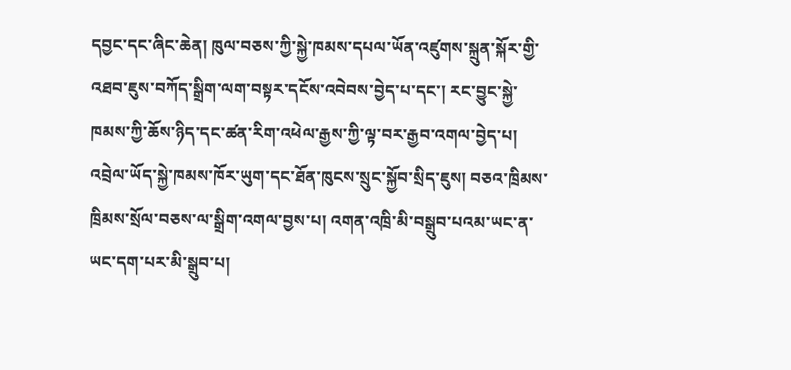དབྱང་དང་ཞིང་ཆེན། ཁུལ་བཅས་ཀྱི་སྐྱེ་ཁམས་དཔལ་ཡོན་འཛུགས་སྐྲུན་སྐོར་གྱི་འཐབ་ཇུས་བཀོད་སྒྲིག་ལག་བསྟར་དངོས་འབེབས་བྱེད་པ་དང་། རང་བྱུང་སྐྱེ་ཁམས་ཀྱི་ཆོས་ཉིད་དང་ཚན་རིག་འཕེལ་རྒྱས་ཀྱི་ལྟ་བར་རྒྱབ་འགལ་བྱེད་པ། འབྲེལ་ཡོད་སྐྱེ་ཁམས་ཁོར་ཡུག་དང་ཐོན་ཁུངས་སྲུང་སྐྱོབ་སྲིད་ཇུས། བཅའ་ཁྲིམས་ཁྲིམས་སྲོལ་བཅས་ལ་སྒྲིག་འགལ་བྱས་པ། འགན་འཁྲི་མི་བསྒྲུབ་པའམ་ཡང་ན་ཡང་དག་པར་མི་སྒྲུབ་པ།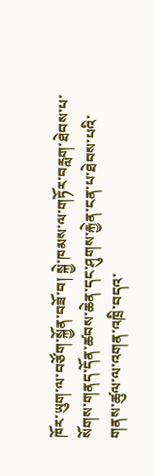ཁོར་ཡུག་ལ་བཙོག་སྐྱོན་བཟོ་བ། སྐྱེ་ཁམས་ལ་གཏོར་བརླག་ཐེབས་པ་སོགས་གནད་དོན་ཚབས་ཆེན་དང་ཤུགས་རྐྱེན་ངན་པ་ཐེབས་པའི་གནས་ཚུལ་ལ་འགན་འཁྲི་བདའ་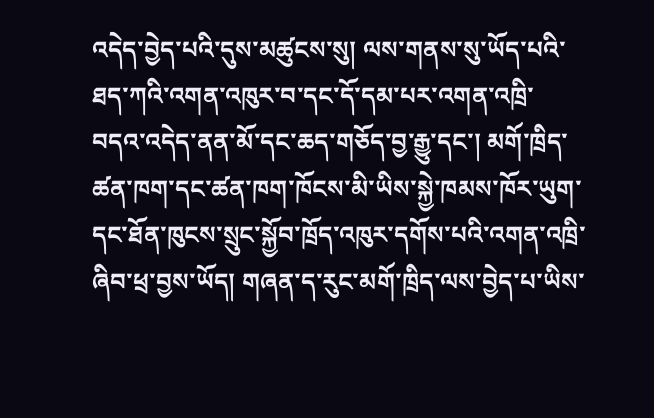འདེད་བྱེད་པའི་དུས་མཚུངས་སུ། ལས་གནས་སུ་ཡོད་པའི་ཐད་ཀའི་འགན་འཁུར་བ་དང་དོ་དམ་པར་འགན་འཁྲི་བདའ་འདེད་ནན་མོ་དང་ཆད་གཅོད་བྱ་རྒྱུ་དང་། མགོ་ཁྲིད་ཚན་ཁག་དང་ཚན་ཁག་ཁོངས་མི་ཡིས་སྐྱེ་ཁམས་ཁོར་ཡུག་དང་ཐོན་ཁུངས་སྲུང་སྐྱོབ་ཁྲོད་འཁུར་དགོས་པའི་འགན་འཁྲི་ཞིབ་ཕྲ་བྱས་ཡོད། གཞན་ད་རུང་མགོ་ཁྲིད་ལས་བྱེད་པ་ཡིས་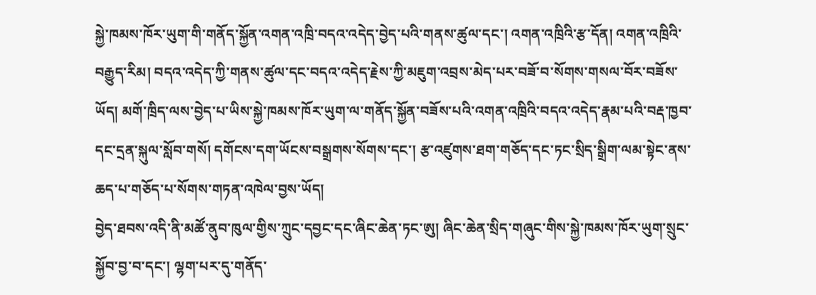སྐྱེ་ཁམས་ཁོར་ཡུག་གི་གནོད་སྐྱོན་འགན་འཁྲི་བདའ་འདེད་བྱེད་པའི་གནས་ཚུལ་དང་། འགན་འཁྲིའི་རྩ་དོན། འགན་འཁྲིའི་བརྒྱུད་རིམ། བདའ་འདེད་ཀྱི་གནས་ཚུལ་དང་བདའ་འདེད་རྗེས་ཀྱི་མཇུག་འབྲས་མེད་པར་བཟོ་བ་སོགས་གསལ་བོར་བཟོས་ཡོད། མགོ་ཁྲིད་ལས་བྱེད་པ་ཡིས་སྐྱེ་ཁམས་ཁོར་ཡུག་ལ་གནོད་སྐྱོན་བཟོས་པའི་འགན་འཁྲིའི་བདའ་འདེད་རྣམ་པའི་བརྡ་ཁྱབ་དང་དྲན་སྐུལ་སློབ་གསོ། དགོངས་དག་ཡོངས་བསྒྲགས་སོགས་དང་། རྩ་འཛུགས་ཐག་གཅོད་དང་ཏང་སྲིད་སྒྲིག་ལམ་སྟེང་ནས་ཆད་པ་གཅོད་པ་སོགས་གཏན་འཁེལ་བྱས་ཡོད།
བྱེད་ཐབས་འདི་ནི་མཚོ་ནུབ་ཁུལ་གྱིས་ཀྲུང་དབྱང་དང་ཞིང་ཆེན་ཏང་ཨུ། ཞིང་ཆེན་སྲིད་གཞུང་གིས་སྐྱེ་ཁམས་ཁོར་ཡུག་སྲུང་སྐྱོབ་བྱ་བ་དང་། ལྷག་པར་དུ་གནོད་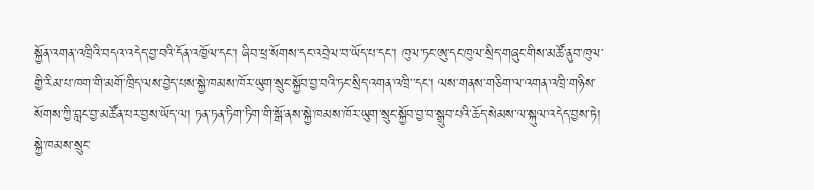སྐྱོན་འགན་འཁྲིའི་བདའ་འདེད་བྱ་བའི་དོན་འཁྱོལ་དང་། ཞིབ་ཕྲ་སོགས་དང་འབྲེལ་བ་ཡོད་པ་དང་། ཁུལ་ཏང་ཨུ་དང་ཁུལ་སྲིད་གཞུང་གིས་མཚོ་ནུབ་ཁུལ་གྱི་རིམ་པ་ཁག་གི་མགོ་ཁྲིད་ལས་བྱེད་པས་སྐྱེ་ཁམས་ཁོར་ཡུག་སྲུང་སྐྱོབ་བྱ་བའི་ཏང་སྲིད་འགན་འཁྲི་་དང་། ལས་གནས་གཅིག་ལ་འགན་འཁྲི་གཉིས་སོགས་ཀྱི་བླང་བྱ་མཚོན་པར་བྱས་ཡོད་ལ། ཏན་ཏན་ཏིག་ཏིག་གི་སྒོ་ནས་སྐྱེ་ཁམས་ཁོར་ཡུག་སྲུང་སྐྱོབ་བྱ་བ་སྒྲུབ་པའི་ཆོད་སེམས་ལ་སྐུལ་འདེད་བྱས་ཏེ། སྐྱེ་ཁམས་སྲུང་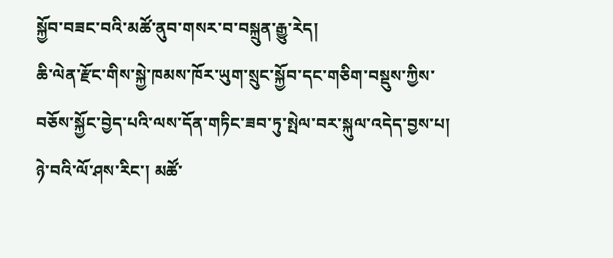སྐྱོབ་བཟང་བའི་མཚོ་ནུབ་གསར་བ་བསྐྲུན་རྒྱུ་རེད།
ཆི་ལེན་རྫོང་གིས་སྐྱེ་ཁམས་ཁོར་ཡུག་སྲུང་སྐྱོབ་དང་གཅིག་བསྡུས་ཀྱིས་བཅོས་སྐྱོང་བྱེད་པའི་ལས་དོན་གཏིང་ཟབ་ཏུ་སྤེལ་བར་སྐུལ་འདེད་བྱས་པ།
ཉེ་བའི་ལོ་ཤས་རིང་། མཚོ་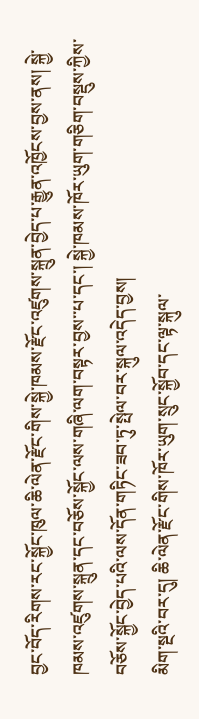བྱང་བོད་རིགས་རང་སྐྱོང་ཁུལ་ཆི་ལེན་རྫོང་གིས་སྐྱེ་ཁམས་རྫོང་འཛུགས་སྐྲུན་བྱེད་པ་རྒྱུན་འཁྱོངས་བྱས་ནས། སྐྱེ་ཁམས་འཛུགས་སྐྲུན་དང་བཅོས་སྐྱོང་ལས་གཞི་ལག་བསྟར་བྱས་་པ་དང་། སྐྱེ་ཁམས་ཁོར་ཡུག་གཅིག་བསྡུས་ཀྱིས་བཅོས་སྐྱོང་བྱེད་པའི་ལས་དོན་གཏིང་ཟབ་ཏུ་སྤེལ་བར་སྐུལ་འདེད་བྱས།
མིག་སྔའི་བར་དུ། ཆི་ལེན་རྫོང་གིས་ཁོར་ཡུག་སྲུང་སྐྱོབ་དང་ལྟ་སྐུལ་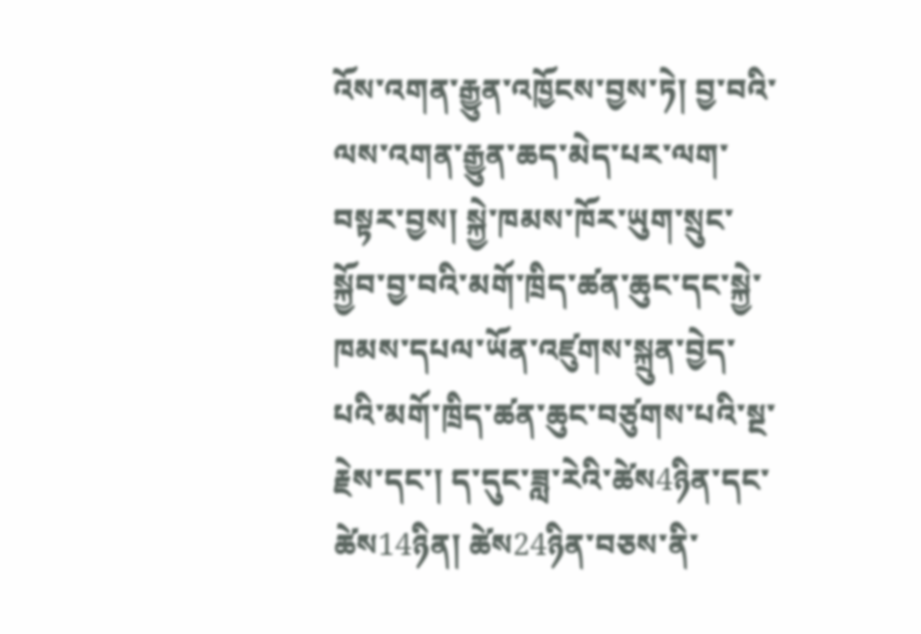འོས་འགན་རྒྱུན་འཁྱོངས་བྱས་ཏེ། བྱ་བའི་ལས་འགན་རྒྱུན་ཆད་མེད་པར་ལག་བསྟར་བྱས། སྐྱེ་ཁམས་ཁོར་ཡུག་སྲུང་སྐྱོབ་བྱ་བའི་མགོ་ཁྲིད་ཚན་ཆུང་དང་སྐྱེ་ཁམས་དཔལ་ཡོན་འཛུགས་སྐྲུན་བྱེད་པའི་མགོ་ཁྲིད་ཚན་ཆུང་བཙུགས་པའི་སྔ་རྗེས་དང་། ད་དུང་ཟླ་རེའི་ཚེས4ཉིན་དང་ཚེས14ཉིན། ཚེས24ཉིན་བཅས་ནི་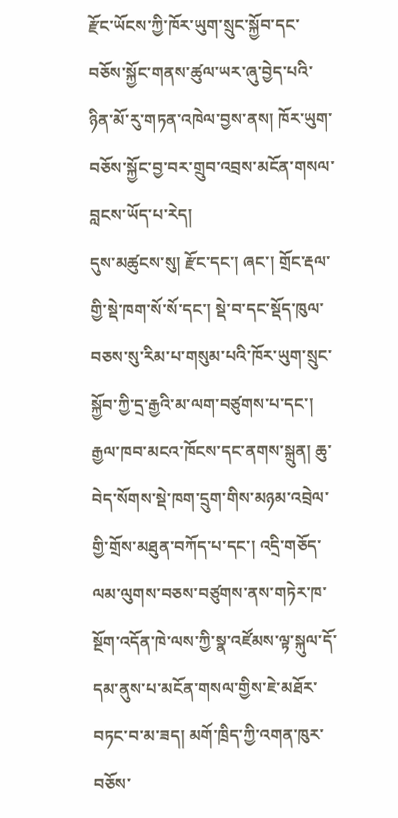རྫོང་ཡོངས་ཀྱི་ཁོར་ཡུག་སྲུང་སྐྱོབ་དང་བཅོས་སྐྱོང་གནས་ཚུལ་ཡར་ཞུ་བྱེད་པའི་ཉིན་མོ་རུ་གཏན་འཁེལ་བྱས་ནས། ཁོར་ཡུག་བཅོས་སྐྱོང་བྱ་བར་གྲུབ་འབྲས་མངོན་གསལ་བླངས་ཡོད་པ་རེད།
དུས་མཚུངས་སུ། རྫོང་དང་། ཞང་། གྲོང་རྡལ་གྱི་སྡེ་ཁག་སོ་སོ་དང་། སྡེ་བ་དང་སྡོད་ཁུལ་བཅས་སུ་རིམ་པ་གསུམ་པའི་ཁོར་ཡུག་སྲུང་སྐྱོབ་ཀྱི་དྲ་རྒྱའི་མ་ལག་བཙུགས་པ་དང་། རྒྱལ་ཁབ་མངའ་ཁོངས་དང་ནགས་སྐྲུན། ཆུ་བེད་སོགས་སྡེ་ཁག་དྲུག་གིས་མཉམ་འབྲེལ་གྱི་གྲོས་མཐུན་བཀོད་པ་དང་། འདྲི་གཅོད་ལམ་ལུགས་བཅས་བཙུགས་ནས་གཏེར་ཁ་སྔོག་འདོན་ཁེ་ལས་ཀྱི་སྣ་འཛོམས་ལྟ་སྐུལ་དོ་དམ་ནུས་པ་མངོན་གསལ་གྱིས་ཇེ་མཐོར་བཏང་བ་མ་ཟད། མགོ་ཁྲིད་ཀྱི་འགན་ཁུར་བཅོས་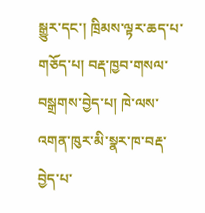སྒྱུར་དང་། ཁྲིམས་ལྟར་ཆད་པ་གཅོད་པ། བརྡ་ཁྱབ་གསལ་བསྒྲགས་བྱེད་པ། ཁེ་ལས་འགན་ཁུར་མི་སྣར་ཁ་བརྡ་བྱེད་པ་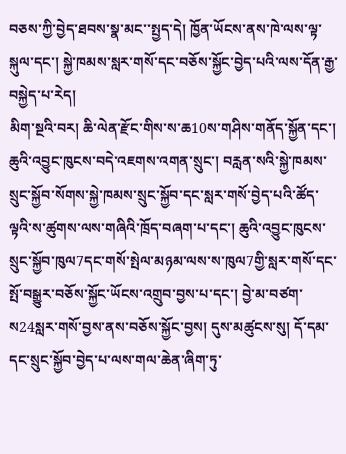བཅས་ཀྱི་བྱེད་ཐབས་སྣ་མང་་སྤྱད་དེ། ཁྱོན་ཡོངས་ནས་ཁེ་ལས་ལྟ་སྐུལ་དང་། སྐྱེ་ཁམས་སླར་གསོ་དང་བཅོས་སྐྱོང་བྱེད་པའི་ལས་དོན་རྒྱ་བསྐྱེད་པ་རེད།
མིག་སྔའི་བར། ཆི་ལེན་རྫོང་གིས་ས་ཆ10ས་གཤིས་གནོད་སྐྱོན་དང་། ཆུའི་འབྱུང་ཁུངས་བདེ་འཇགས་འགན་སྲུང་། བརླན་སའི་སྐྱེ་ཁམས་སྲུང་སྐྱོབ་སོགས་སྐྱེ་ཁམས་སྲུང་སྐྱོབ་དང་སླར་གསོ་བྱེད་པའི་ཚོད་ལྟའི་ས་ཚུགས་ལས་གཞིའི་ཁྲོད་བཞག་པ་དང་། ཆུའི་འབྱུང་ཁུངས་སྲུང་སྐྱོབ་ཁུལ7དང་གསོ་སྤེལ་མཉམ་ལས་ས་ཁུལ7གྱི་སླར་གསོ་དང་སྤོ་བསྒྱུར་བཅོས་སྐྱོང་ཡོངས་འགྲུབ་བྱས་པ་དང་། བྱེ་མ་བཙག་ས24སླར་གསོ་བྱས་ནས་བཅོས་སྐྱོང་བྱས། དུས་མཚུངས་སུ། དོ་དམ་དང་སྲུང་སྐྱོབ་བྱེད་པ་ལས་གལ་ཆེན་ཞིག་ཏུ་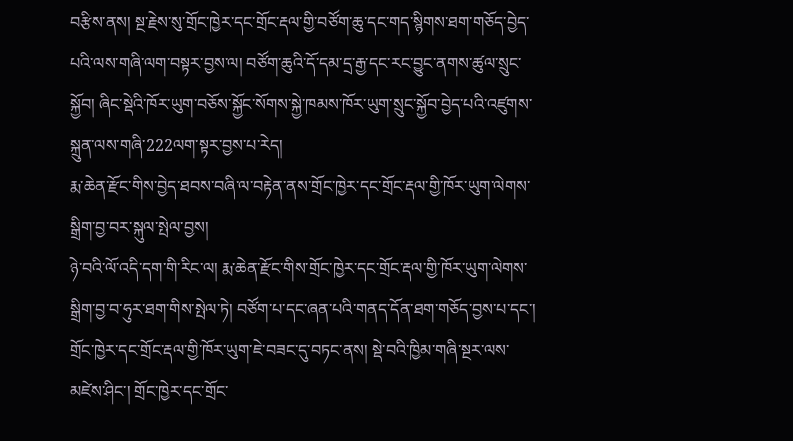བརྩིས་ནས། སྔ་རྗེས་སུ་གྲོང་ཁྱེར་དང་གྲོང་རྡལ་གྱི་བཙོག་ཆུ་དང་གད་སྙིགས་ཐག་གཅོད་བྱེད་པའི་ལས་གཞི་ལག་བསྟར་བྱས་ལ། བཙོག་ཆུའི་དོ་དམ་དྲ་རྒྱ་དང་རང་བྱུང་ནགས་ཚུལ་སྲུང་སྐྱོབ། ཞིང་སྡེའི་ཁོར་ཡུག་བཅོས་སྐྱོང་སོགས་སྐྱེ་ཁམས་ཁོར་ཡུག་སྲུང་སྐྱོབ་བྱེད་པའི་འཛུགས་སྐྲུན་ལས་གཞི་222ལག་སྟར་བྱས་པ་རེད།
རྨ་ཆེན་རྫོང་གིས་བྱེད་ཐབས་བཞི་ལ་བརྟེན་ནས་གྲོང་ཁྱེར་དང་གྲོང་རྡལ་གྱི་ཁོར་ཡུག་ལེགས་སྒྲིག་བྱ་བར་སྐུལ་སྤེལ་བྱས།
ཉེ་བའི་ལོ་འདི་དག་གི་རིང་ལ། རྨ་ཆེན་རྫོང་གིས་གྲོང་ཁྱེར་དང་གྲོང་རྡལ་གྱི་ཁོར་ཡུག་ལེགས་སྒྲིག་བྱ་བ་ཧུར་ཐག་གིས་སྤེལ་ཏེ། བཙོག་པ་དང་ཞན་པའི་གནད་དོན་ཐག་གཅོད་བྱས་པ་དང་། གྲོང་ཁྱེར་དང་གྲོང་རྡལ་གྱི་ཁོར་ཡུག་ཇེ་བཟང་དུ་བཏང་ནས། སྡེ་བའི་ཁྱིམ་གཞི་སྔར་ལས་མཛེས་ཤིང་། གྲོང་ཁྱེར་དང་གྲོང་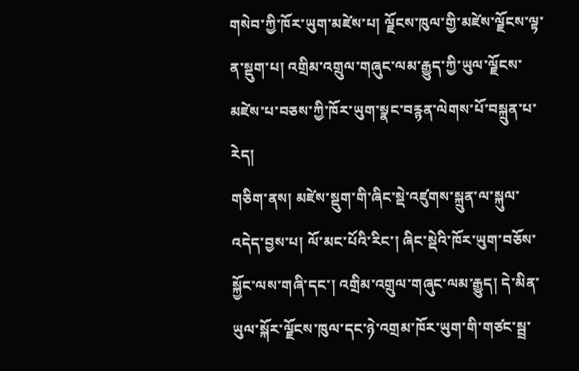གསེབ་ཀྱི་ཁོར་ཡུག་མཛེས་པ། ལྗོངས་ཁུལ་གྱི་མཛེས་ལྗོངས་ལྟ་ན་སྡུག་པ། འགྲིམ་འགྲུལ་གཞུང་ལམ་རྒྱུད་ཀྱི་ཡུལ་ལྗོངས་མཛེས་པ་བཅས་ཀྱི་ཁོར་ཡུག་སྣང་བརྙན་ལེགས་པོ་བསྐྲུན་པ་རེད།
གཅིག་ནས། མཛེས་སྡུག་གི་ཞིང་སྡེ་འཛུགས་སྐྲུན་ལ་སྐུལ་འདེད་བྱས་པ། ལོ་མང་པོའི་རིང་། ཞིང་སྡེའི་ཁོར་ཡུག་བཅོས་སྐྱོང་ལས་གཞི་དང་། འགྲིམ་འགྲུལ་གཞུང་ལམ་རྒྱུད། དེ་མིན་ཡུལ་སྐོར་ལྗོངས་ཁུལ་དང་ཉེ་འགྲམ་ཁོར་ཡུག་གི་གཙང་སྦྲ་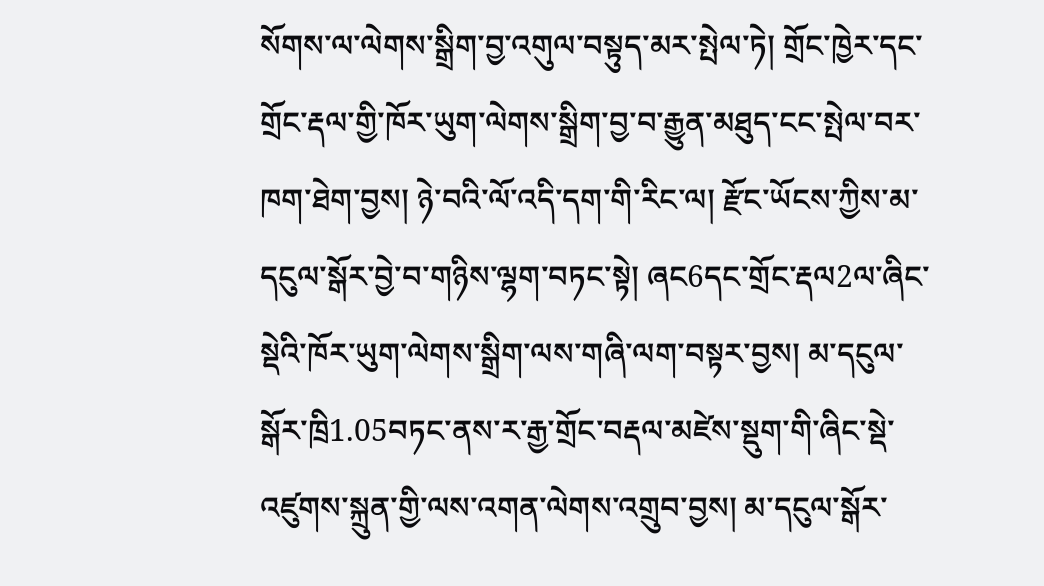སོགས་ལ་ལེགས་སྒྲིག་བྱ་འགུལ་བསྟུད་མར་སྤེལ་ཏེ། གྲོང་ཁྱེར་དང་གྲོང་རྡལ་གྱི་ཁོར་ཡུག་ལེགས་སྒྲིག་བྱ་བ་རྒྱུན་མཐུད་ངང་སྤེལ་བར་ཁག་ཐེག་བྱས། ཉེ་བའི་ལོ་འདི་དག་གི་རིང་ལ། རྫོང་ཡོངས་ཀྱིས་མ་དངུལ་སྒོར་བྱེ་བ་གཉིས་ལྷག་བཏང་སྟེ། ཞང6དང་གྲོང་རྡལ2ལ་ཞིང་སྡེའི་ཁོར་ཡུག་ལེགས་སྒྲིག་ལས་གཞི་ལག་བསྟར་བྱས། མ་དངུལ་སྒོར་ཁྲི1.05བཏང་ནས་ར་རྒྱ་གྲོང་བརྡལ་མཛེས་སྡུག་གི་ཞིང་སྡེ་འཛུགས་སྐྲུན་གྱི་ལས་འགན་ལེགས་འགྲུབ་བྱས། མ་དངུལ་སྒོར་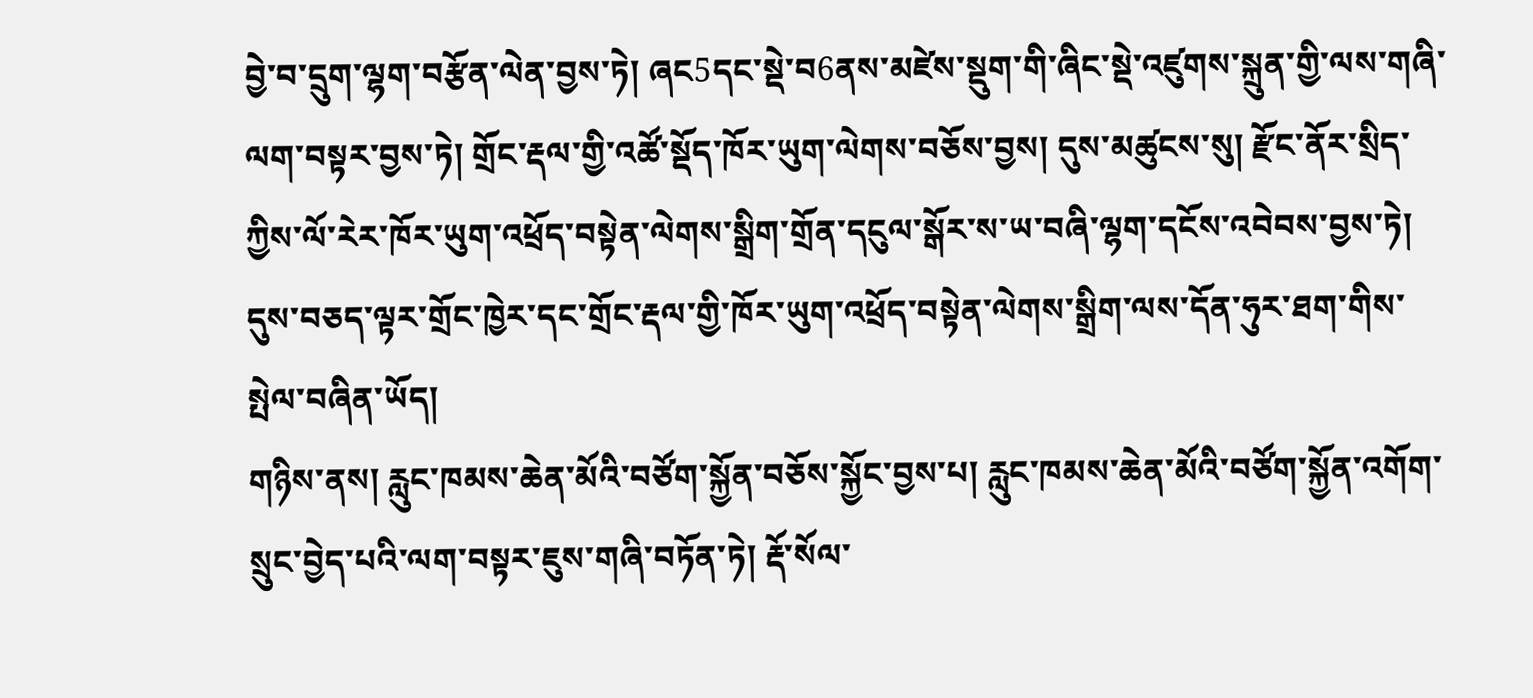བྱེ་བ་དྲུག་ལྷག་བརྩོན་ལེན་བྱས་ཏེ། ཞང5དང་སྡེ་བ6ནས་མཛེས་སྡུག་གི་ཞིང་སྡེ་འཛུགས་སྐྲུན་གྱི་ལས་གཞི་ལག་བསྟར་བྱས་ཏེ། གྲོང་རྡལ་གྱི་འཚོ་སྡོད་ཁོར་ཡུག་ལེགས་བཅོས་བྱས། དུས་མཚུངས་སུ། རྫོང་ནོར་སྲིད་ཀྱིས་ལོ་རེར་ཁོར་ཡུག་འཕྲོད་བསྟེན་ལེགས་སྒྲིག་གྲོན་དངུལ་སྒོར་ས་ཡ་བཞི་ལྷག་དངོས་འབེབས་བྱས་ཏེ། དུས་བཅད་ལྟར་གྲོང་ཁྱེར་དང་གྲོང་རྡལ་གྱི་ཁོར་ཡུག་འཕྲོད་བསྟེན་ལེགས་སྒྲིག་ལས་དོན་ཧུར་ཐག་གིས་སྤེལ་བཞིན་ཡོད།
གཉིས་ནས། རླུང་ཁམས་ཆེན་མོའི་བཙོག་སྐྱོན་བཅོས་སྐྱོང་བྱས་པ། རླུང་ཁམས་ཆེན་མོའི་བཙོག་སྐྱོན་འགོག་སྲུང་བྱེད་པའི་ལག་བསྟར་ཇུས་གཞི་བཏོན་ཏེ། རྡོ་སོལ་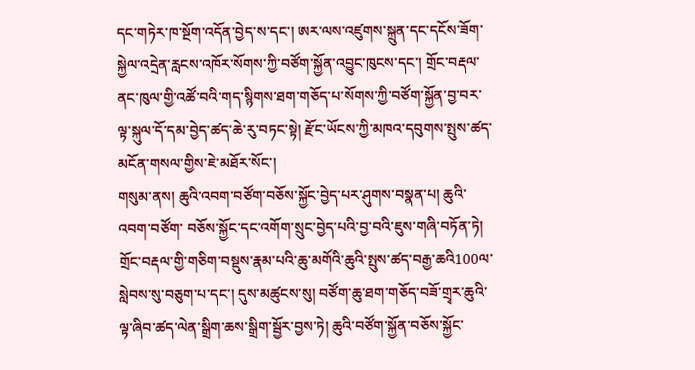དང་གཏེར་ཁ་སྔོག་འདོན་བྱེད་ས་དང་། ཨར་ལས་འཛུགས་སྐྲུན་དང་དངོས་ཟོག་སྐྱེལ་འདྲེན་རླངས་འཁོར་སོགས་ཀྱི་བཙོག་སྐྱོན་འབྱུང་ཁུངས་དང་། གྲོང་བརྡལ་ནང་ཁུལ་གྱི་འཚོ་བའི་གད་སྙིགས་ཐག་གཅོད་པ་སོགས་ཀྱི་བཙོག་སྐྱོན་བྱ་བར་ལྟ་སྐུལ་དོ་དམ་བྱེད་ཚད་ཆེ་རུ་བཏང་སྟེ། རྫོང་ཡོངས་ཀྱི་མཁའ་དབུགས་སྤུས་ཚད་མངོན་གསལ་གྱིས་ཇེ་མཐོར་སོང་།
གསུམ་ནས། ཆུའི་འབག་བཙོག་བཅོས་སྐྱོང་བྱེད་པར་ཤུགས་བསྣན་པ། ཆུའི་འབག་བཙོག་ བཅོས་སྐྱོང་དང་འགོག་སྲུང་བྱེད་པའི་བྱ་བའི་ཇུས་གཞི་བཏོན་ཏེ། གྲོང་བརྡལ་གྱི་གཅིག་བསྡུས་རྣམ་པའི་ཆུ་མགོའི་ཆུའི་སྤུས་ཚད་བརྒྱ་ཆའི100ལ་སླེབས་སུ་བཅུག་པ་དང་། དུས་མཚུངས་སུ། བཙོག་ཆུ་ཐག་གཅོད་བཟོ་གྲྭར་ཆུའི་ལྟ་ཞིབ་ཚད་ལེན་སྒྲིག་ཆས་སྒྲིག་སྦྱོར་བྱས་ཏེ། ཆུའི་བཙོག་སྐྱོན་བཅོས་སྐྱོང་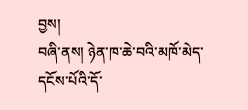བྱས།
བཞི་ནས། ཉེན་ཁ་ཆེ་བའི་མཁོ་མེད་དངོས་པོའི་དོ་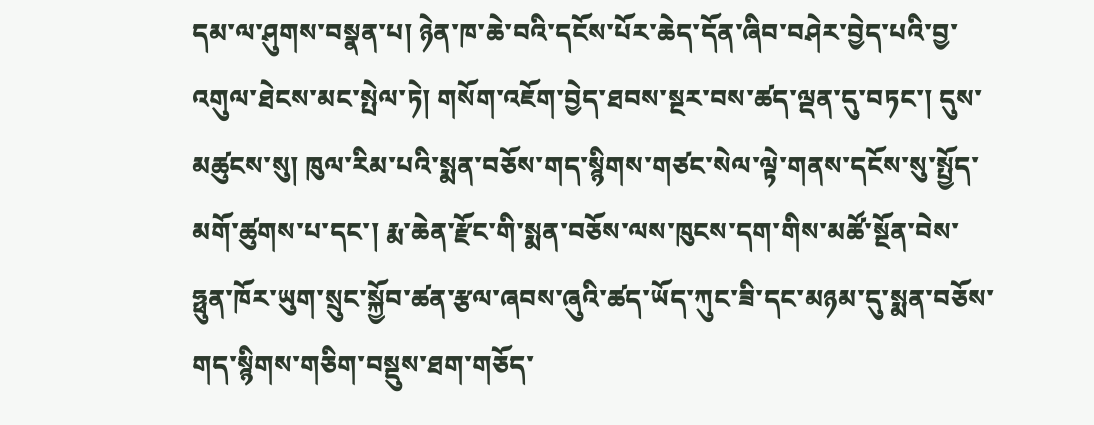དམ་ལ་ཤུགས་བསྣན་པ། ཉེན་ཁ་ཆེ་བའི་དངོས་པོར་ཆེད་དོན་ཞིབ་བཤེར་བྱེད་པའི་བྱ་འགུལ་ཐེངས་མང་སྤེལ་ཏེ། གསོག་འཇོག་བྱེད་ཐབས་སྔར་བས་ཚད་ལྡན་དུ་བཏང་། དུས་མཚུངས་སུ། ཁུལ་རིམ་པའི་སྨན་བཅོས་གད་སྙིགས་གཙང་སེལ་ལྟེ་གནས་དངོས་སུ་སྤྱོད་མགོ་ཚུགས་པ་དང་། རྨ་ཆེན་རྫོང་གི་སྨན་བཅོས་ལས་ཁུངས་དག་གིས་མཚོ་སྔོན་བེས་ཧྥུན་ཁོར་ཡུག་སྲུང་སྐྱོབ་ཚན་རྩལ་ཞབས་ཞུའི་ཚད་ཡོད་ཀུང་ཟི་དང་མཉམ་དུ་སྨན་བཅོས་གད་སྙིགས་གཅིག་བསྡུས་ཐག་གཅོད་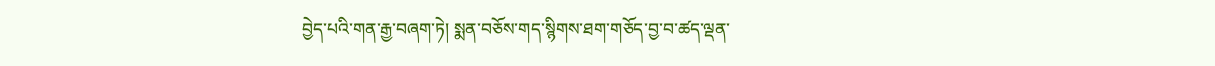བྱེད་པའི་གན་རྒྱ་བཞག་ཏེ། སྨན་བཅོས་གད་སྙིགས་ཐག་གཅོད་བྱ་བ་ཚད་ལྡན་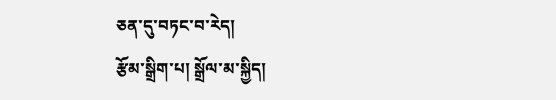ཅན་དུ་བཏང་བ་རེད།
རྩོམ་སྒྲིག་པ། སྒྲོལ་མ་སྐྱིད།